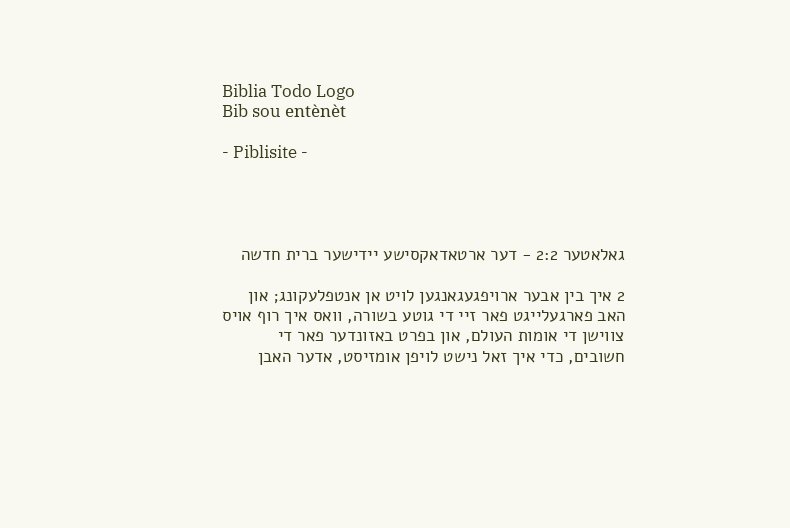Biblia Todo Logo
Bib sou entènèt

- Piblisite -




גאלאטער 2:2 - דער ארטאדאקסישע יידישער ברית חדשה

2 איך בין אבער ארויפגעגאנגען לויט אן אנטפלעקונג; און האב פארגעלייגט פאר זיי די גוטע בשורה, וואס איך רוף אויס צווישן די אומות העולם, און בפרט באזונדער פאר די חשובים, כדי איך זאל נישט לויפן אומזיסט, אדער האבן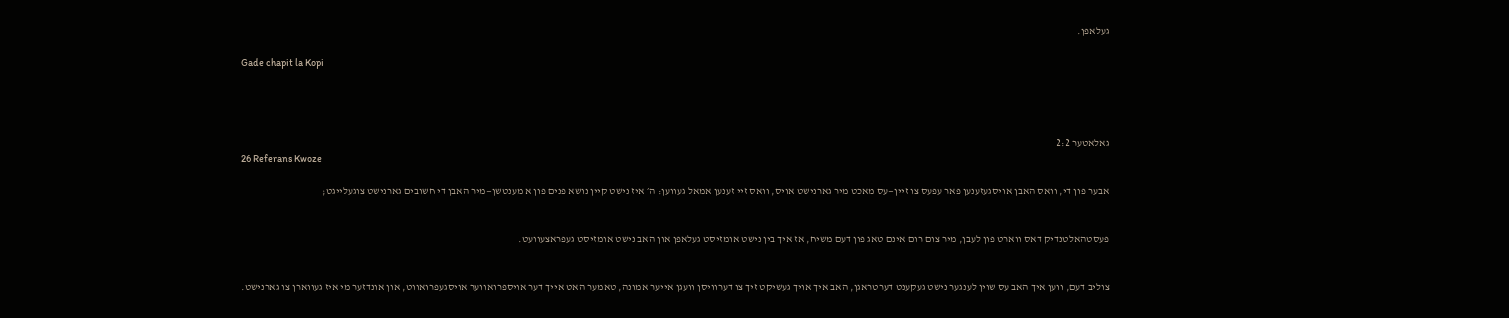געלאפן.

Gade chapit la Kopi




גאלאטער 2:2
26 Referans Kwoze

אבער פון די, וואס האבן אויסגעזענען פאר עפעס צו זיין—עס מאכט מיר גארנישט אויס, וואס זיי זענען אמאל געווען: ה׳ איז נישט קיין נושא פנים פון א מענטשן—מיר האבן די חשובים גארנישט צוגעלייגט;


פעסטהאלטנדיק דאס ווארט פון לעבן, מיר צום רום אינם טאג פון דעם משיח, אז איך בין נישט אומזיסט געלאפן און האב נישט אומזיסט געפראצעוועט.


צוליב דעם, ווען איך האב עס שוין לענגער נישט געקענט דערטראגן, האב איך אויך געשיקט זיך צו דערוויסן וועגן אייער אמונה, טאמער האט אייך דער אויספרואווער אויסגעפרואווט, און אונדזער מי איז געווארן צו גארנישט.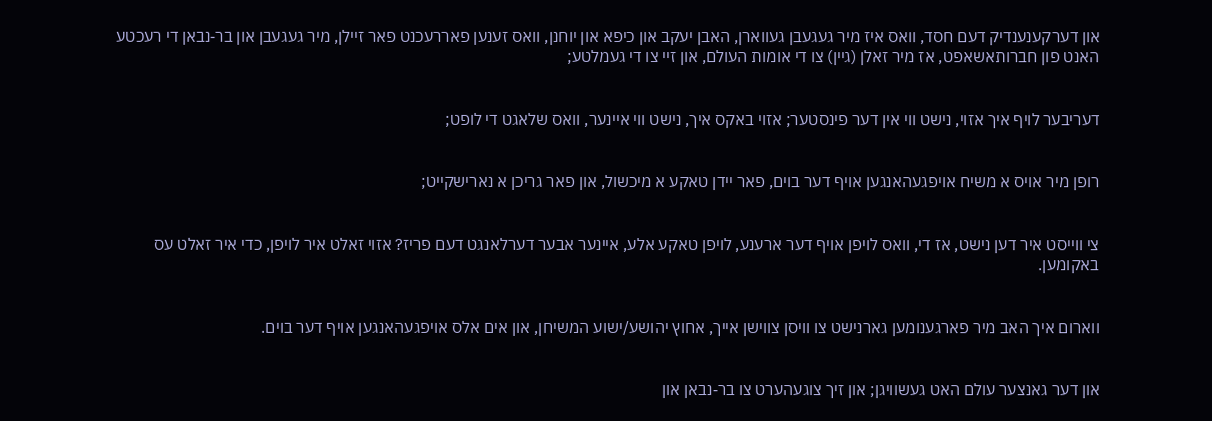און דערקענענדיק דעם חסד, וואס איז מיר געגעבן געווארן, האבן יעקב און כיפא און יוחנן, וואס זענען פאררעכנט פאר זיילן, מיר געגעבן און בר‑נבאן די רעכטע האנט פון חברותאשאפט, אז מיר זאלן (גיין) צו די אומות העולם, און זיי צו די געמלטע;


דעריבער לויף איך אזוי, נישט ווי אין דער פינסטער; אזוי באקס איך, נישט ווי איינער, וואס שלאגט די לופט;


רופן מיר אויס א משיח אויפגעהאנגען אויף דער בוים, פאר יידן טאקע א מיכשול, און פאר גריכן א נארישקייט;


צי ווייסט איר דען נישט, אז די, וואס לויפן אויף דער ארענע, לויפן טאקע אלע, איינער אבער דערלאנגט דעם פריז? אזוי זאלט איר לויפן, כדי איר זאלט עס באקומען.


ווארום איך האב מיר פארגענומען גארנישט צו וויסן צווישן אייך, אחוץ יהושע/ישוע המשיחן, און אים אלס אויפגעהאנגען אויף דער בוים.


און דער גאנצער עולם האט געשוויגן; און זיך צוגעהערט צו בר‑נבאן און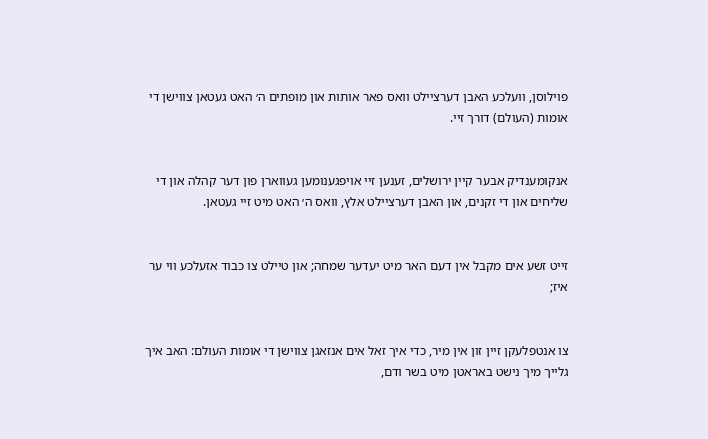פוילוסן, וועלכע האבן דערציילט וואס פאר אותות און מופתים ה׳ האט געטאן צווישן די אומות (העולם) דורך זיי.


אנקומענדיק אבער קיין ירושלים, זענען זיי אויפגענומען געווארן פון דער קהלה און די שליחים און די זקנים, און האבן דערציילט אלץ, וואס ה׳ האט מיט זיי געטאן.


זייט זשע אים מקבל אין דעם האר מיט יעדער שמחה; און טיילט צו כבוד אזעלכע ווי ער איז;


צו אנטפלעקן זיין זון אין מיר, כדי איך זאל אים אנזאגן צווישן די אומות העולם: האב איך גלייך מיך נישט באראטן מיט בשר ודם,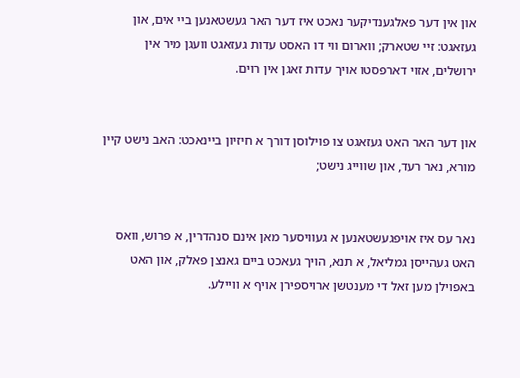און אין דער פאלגענדיקער נאכט איז דער האר געשטאנען ביי אים, און געזאגט: זיי שטארק; ווארום ווי דו האסט עדות געזאגט וועגן מיר אין ירושלים, אזוי דארפסטו אויך עדות זאגן אין רוים.


און דער האר האט געזאגט צו פוילוסן דורך א חיזיון ביינאכט: האב נישט קיין מורא, נאר רעד, און שווייג נישט;


נאר עס איז אויפגעשטאנען א געוויסער מאן אינם סנהדרין, א פרוש, וואס האט געהייסן גמליאל, א תנא, הויך געאכט ביים גאנצן פאלק, און האט באפוילן מען זאל די מענטשן ארויספירן אויף א וויילע.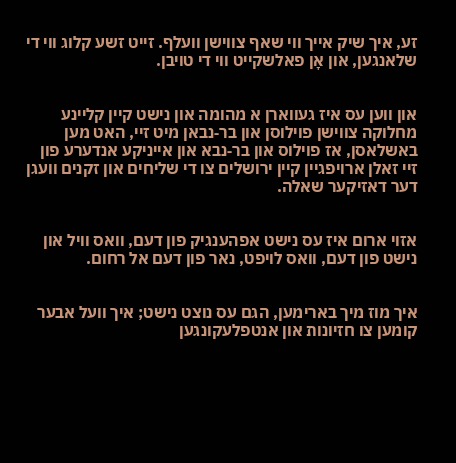זע, איך שיק אייך ווי שאף צווישן וועלף. זייט זשע קלוג ווי די שלאנגען, און אָן פאלשקייט ווי די טויבן.


און ווען עס איז געווארן א מהומה און נישט קיין קליינע מחלוקה צווישן פוילוסן און בר‑נבאן מיט זיי, האט מען באשלאסן, אז פוילוס און בר‑נבא און אייניקע אנדערע פון זיי זאלן ארויפגיין קיין ירושלים צו די שליחים און זקנים וועגן דער דאזיקער שאלה.


אזוי ארום איז עס נישט אפהענגיק פון דעם, וואס וויל און נישט פון דעם, וואס לויפט, נאר פון דעם אל רחום.


איך מוז מיך בארימען, הגם עס נוצט נישט; איך וועל אבער קומען צו חזיונות און אנטפלעקונגען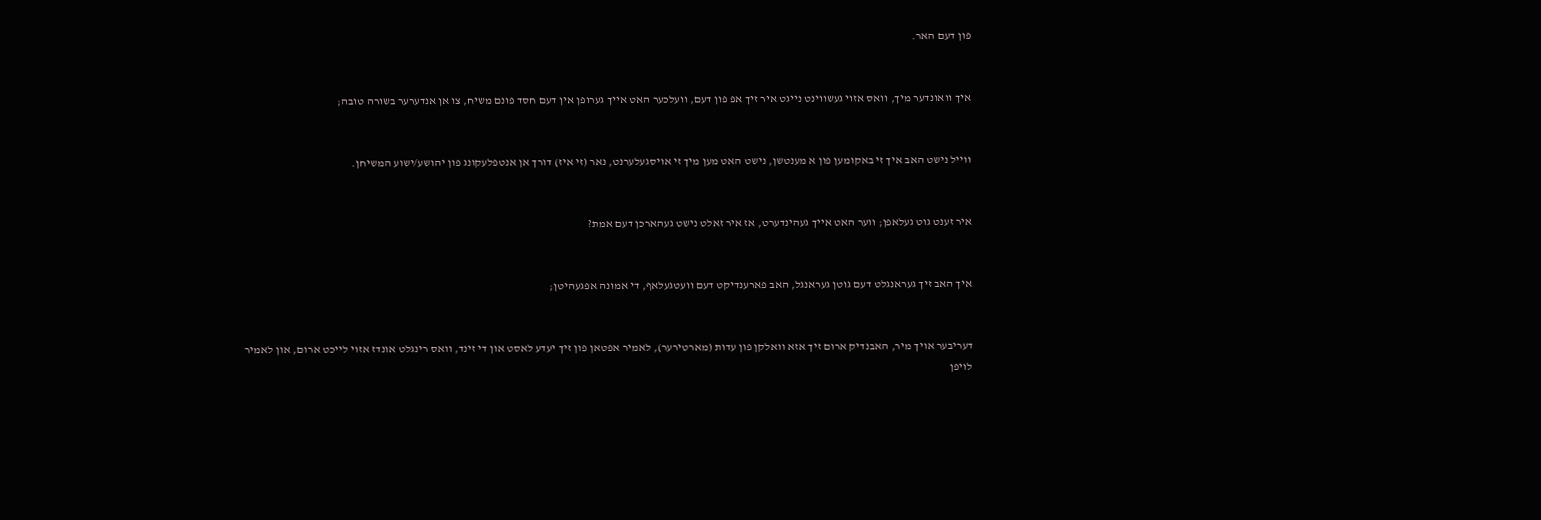פון דעם האר.


איך וואונדער מיך, וואס אזוי געשווינט נייגט איר זיך אפ פון דעם, וועלכער האט אייך גערופן אין דעם חסד פונם משיח, צו אן אנדערער בשורה טובה;


ווייל נישט האב איך זי באקומען פון א מענטשן, נישט האט מען מיך זי אויסגעלערנט, נאר (זי איז) דורך אן אנטפלעקונג פון יהושע/ישוע המשיחן.


איר זענט גוט געלאפן; ווער האט אייך געהינדערט, אז איר זאלט נישט געהארכן דעם אמת?


איך האב זיך געראנגלט דעם גוטן געראנגל, האב פארענדיקט דעם וועטגעלאף, די אמונה אפגעהיטן;


דעריבער אויך מיר, האבנדיק ארום זיך אזא וואלקן פון עדות (מארטירער), לאמיר אפטאן פון זיך יעדע לאסט און די זינד, וואס רינגלט אונדז אזוי לייכט ארום, און לאמיר לויפן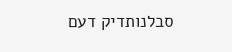סבלנותדיק דעם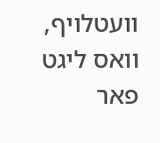וועטלויף, וואס ליגט פאר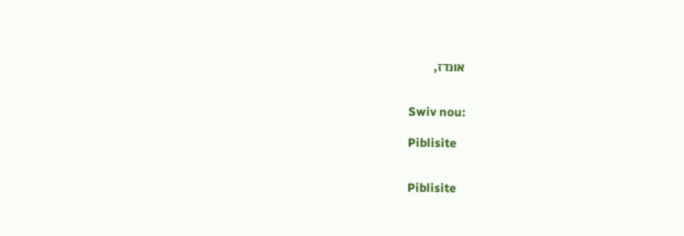אונדז,


Swiv nou:

Piblisite


Piblisite